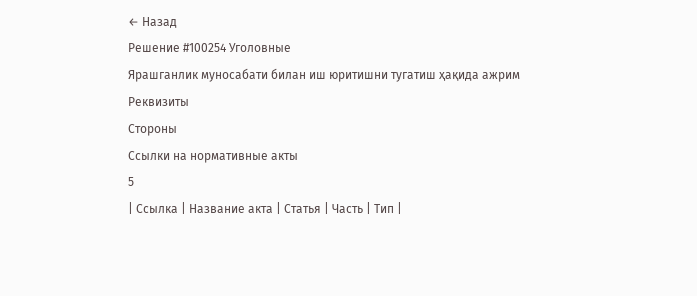← Назад
Решение #100254 Уголовные
Ярашганлик муносабати билан иш юритишни тугатиш ҳақида ажрим
Реквизиты
Стороны
Ссылки на нормативные акты
5
| Ссылка | Название акта | Статья | Часть | Тип |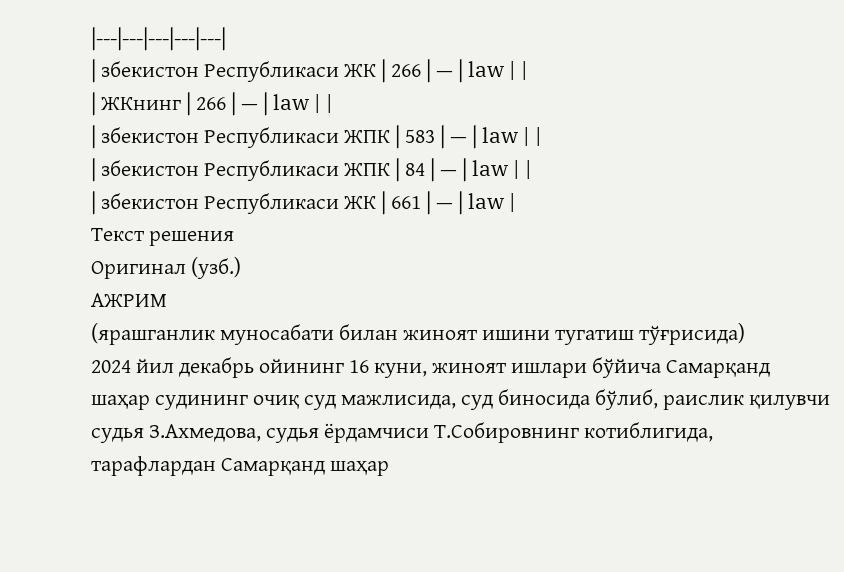|---|---|---|---|---|
| збекистон Республикаси ЖК | 266 | — | law | |
| ЖКнинг | 266 | — | law | |
| збекистон Республикаси ЖПК | 583 | — | law | |
| збекистон Республикаси ЖПК | 84 | — | law | |
| збекистон Республикаси ЖК | 661 | — | law |
Текст решения
Оригинал (узб.)
АЖРИМ
(ярашганлик муносабати билан жиноят ишини тугатиш тўғрисида)
2024 йил декабрь ойининг 16 куни, жиноят ишлари бўйича Самарқанд
шаҳар судининг очиқ суд мажлисида, суд биносида бўлиб, раислик қилувчи
судья З.Ахмедова, судья ёрдамчиси Т.Собировнинг котиблигида,
тарафлардан Самарқанд шаҳар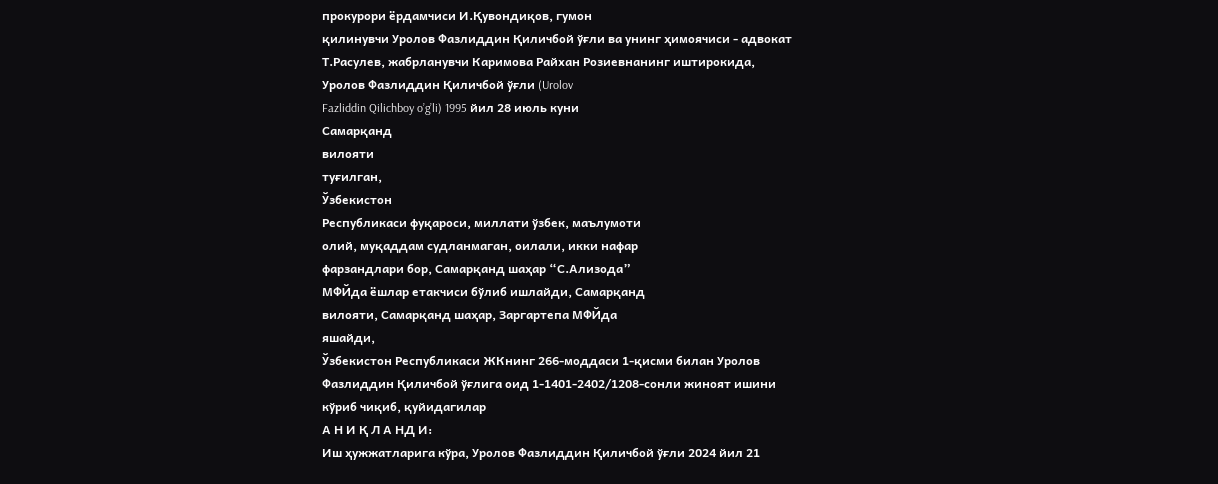прокурори ёрдамчиси И.Қувондиқов, гумон
қилинувчи Уролов Фазлиддин Қиличбой ўғли ва унинг ҳимоячиси - адвокат
Т.Расулев, жабрланувчи Каримова Райхан Розиевнанинг иштирокида,
Уролов Фазлиддин Қиличбой ўғли (Urolov
Fazliddin Qilichboy o’g’li) 1995 йил 28 июль куни
Самарқанд
вилояти
туғилган,
Ўзбекистон
Республикаси фуқароси, миллати ўзбек, маълумоти
олий, муқаддам судланмаган, оилали, икки нафар
фарзандлари бор, Самарқанд шаҳар “С.Ализода”
МФЙда ёшлар етакчиси бўлиб ишлайди, Самарқанд
вилояти, Самарқанд шаҳар, Заргартепа МФЙда
яшайди,
Ўзбекистон Республикаси ЖКнинг 266-моддаси 1-қисми билан Уролов
Фазлиддин Қиличбой ўғлига оид 1-1401-2402/1208-сонли жиноят ишини
кўриб чиқиб, қуйидагилар
А Н И Қ Л А НД И:
Иш ҳужжатларига кўра, Уролов Фазлиддин Қиличбой ўғли 2024 йил 21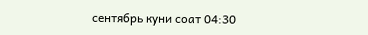сентябрь куни соат 04:30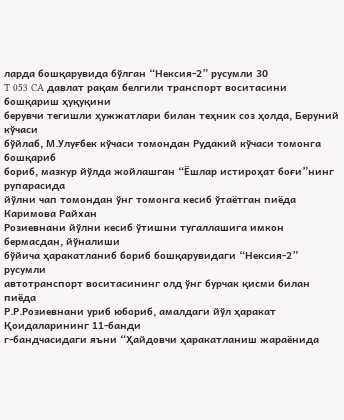ларда бошқарувида бўлган “Нексия-2” русумли 30
T 053 CA давлат рақам белгили транспорт воситасини бошқариш ҳуқуқини
берувчи тегишли ҳужжатлари билан теҳник соз ҳолда, Беруний кўчаси
бўйлаб, М.Улуғбек кўчаси томондан Рудакий кўчаси томонга бошқариб
бориб, мазкур йўлда жойлашган “Ёшлар истироҳат боғи”нинг рупарасида
йўлни чап томондан ўнг томонга кесиб ўтаётган пиёда Каримова Райхан
Розиевнани йўлни кесиб ўтишни тугаллашига имкон бермасдан, йўналиши
бўйича ҳаракатланиб бориб бошқарувидаги “Нексия-2” русумли
автотранспорт воситасининг олд ўнг бурчак қисми билан пиёда
Р.Р.Розиевнани уриб юбориб, амалдаги йўл ҳаракат Қоидаларининг 11-банди
г-бандчасидаги яъни “Ҳайдовчи ҳаракатланиш жараёнида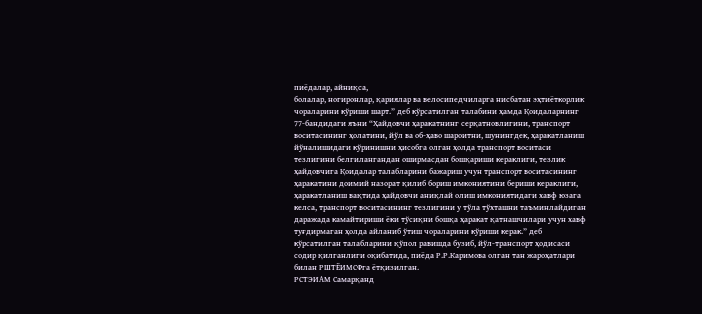пиёдалар, айниқса,
болалар, ногиронлар, қариялар ва велосипедчиларга нисбатан эҳтиёткорлик
чораларини кўриши шарт.” деб кўрсатилган талабини ҳамда Қоидаларнинг
77-бандидаги яъни “Ҳайдовчи ҳаракатнинг серқатновлигини, транспорт
воситасининг ҳолатини, йўл ва об-ҳаво шароитни, шунингдек, ҳаракатланиш
йўналишидаги кўринишни ҳисобга олган ҳолда транспорт воситаси
тезлигини белгилангандан оширмасдан бошқариши кераклиги, тезлик
ҳайдовчига Қоидалар талабларини бажариш учун транспорт воситасининг
ҳаракатини доимий назорат қилиб бориш имкониятини бериши кераклиги,
ҳаракатланиш вақтида ҳайдовчи аниқлай олиш имкониятидаги хавф юзага
келса, транспорт воситасининг тезлигини у тўла тўхташни таъминлайдиган
даражада камайтириши ёки тўсиқни бошқа ҳаракат қатнашчилари учун хавф
туғдирмаган ҳолда айланиб ўтиш чораларини кўриши керак.” деб
кўрсатилган талабларини қўпол равишда бузиб, йўл-транспорт ҳодисаси
содир қилганлиги оқибатида, пиёда Р.Р.Каримова олган тан жароҳатлари
билан РШТЁИМСФга ётқизилган.
РСТЭИАМ Самарқанд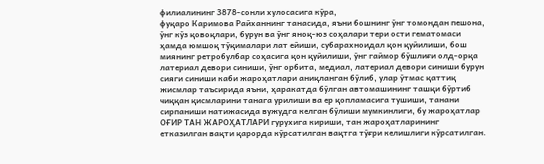филиалининг 3878-сонли хулосасига кўра,
фуқаро Каримова Райханнинг танасида, яъни бошнинг ўнг томондан пешона,
ўнг кўз қовоқлари, бурун ва ўнг яноқ-юз соҳалари тери ости гематомаси
ҳамда юмшоқ тўқималари лат ейиши, субарахноидал қон қуйилиши, бош
миянинг ретробулбар соҳасига қон қуйилиши, ўнг гаймор бўшлиғи олд-орқа
латериал девори синиши, ўнг орбита, медиал, латериал девори синиши бурун
сияги синиши каби жароҳатлари аниқланган бўлиб, улар ўтмас қаттиқ
жисмлар таъсирида яъни, ҳаракатда бўлган автомашининг ташқи бўртиб
чиққан қисмларини танага урилиши ва ер қопламасига тушиши, танани
сирпаниши натижасида вужудга келган бўлиши мумкинлиги, бу жароҳатлар
ОҒИР ТАН ЖАРОҲАТЛАРИ гурухига кириши, тан жароҳатларининг
етказилган вақти қарорда кўрсатилган вақтга тўғри келишлиги кўрсатилган.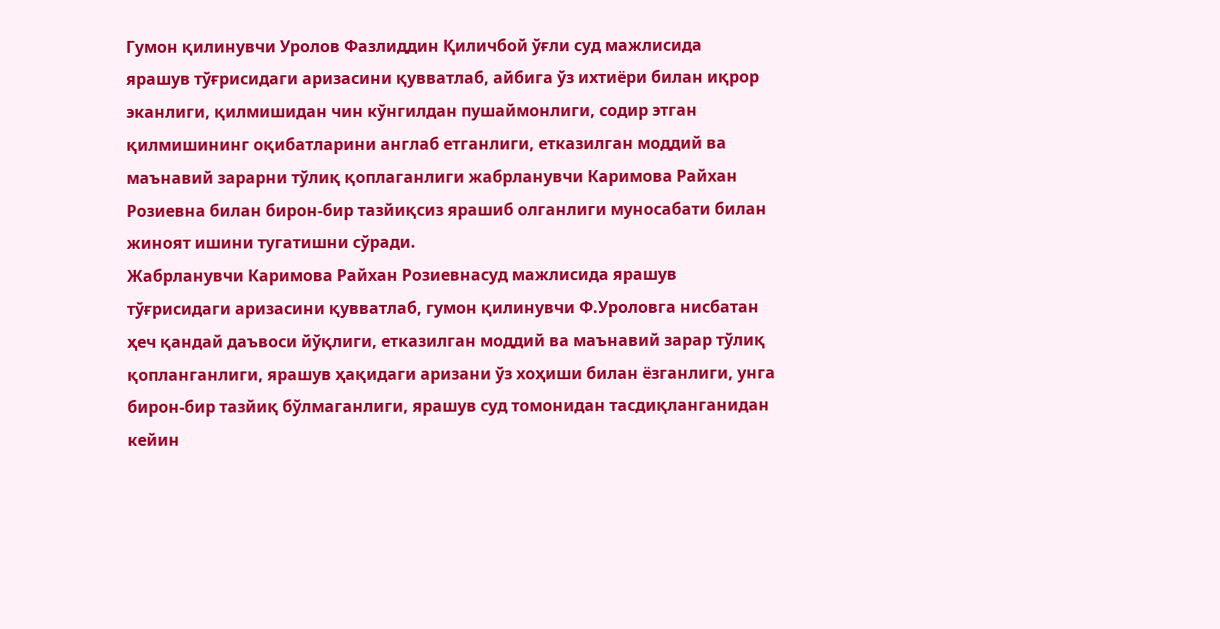Гумон қилинувчи Уролов Фазлиддин Қиличбой ўғли суд мажлисида
ярашув тўғрисидаги аризасини қувватлаб, айбига ўз ихтиёри билан иқрор
эканлиги, қилмишидан чин кўнгилдан пушаймонлиги, содир этган
қилмишининг оқибатларини англаб етганлиги, етказилган моддий ва
маънавий зарарни тўлиқ қоплаганлиги жабрланувчи Каримова Райхан
Розиевна билан бирон-бир тазйиқсиз ярашиб олганлиги муносабати билан
жиноят ишини тугатишни сўради.
Жабрланувчи Каримова Райхан Розиевнасуд мажлисида ярашув
тўғрисидаги аризасини қувватлаб, гумон қилинувчи Ф.Уроловга нисбатан
ҳеч қандай даъвоси йўқлиги, етказилган моддий ва маънавий зарар тўлиқ
қопланганлиги, ярашув ҳақидаги аризани ўз хоҳиши билан ёзганлиги, унга
бирон-бир тазйиқ бўлмаганлиги, ярашув суд томонидан тасдиқланганидан
кейин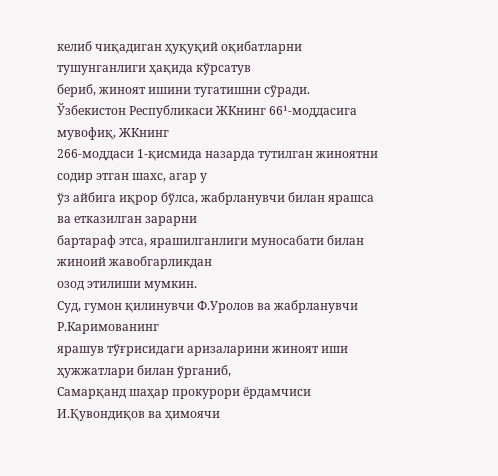келиб чиқадиган ҳуқуқий оқибатларни тушунганлиги ҳақида кўрсатув
бериб, жиноят ишини тугатишни сўради.
Ўзбекистон Республикаси ЖКнинг 66¹-моддасига мувофиқ, ЖКнинг
266-моддаси 1-қисмида назарда тутилган жиноятни содир этган шахс, агар у
ўз айбига иқрор бўлса, жабрланувчи билан ярашса ва етказилган зарарни
бартараф этса, ярашилганлиги муносабати билан жиноий жавобгарликдан
озод этилиши мумкин.
Суд, гумон қилинувчи Ф.Уролов ва жабрланувчи Р.Каримованинг
ярашув тўғрисидаги аризаларини жиноят иши ҳужжатлари билан ўрганиб,
Самарқанд шаҳар прокурори ёрдамчиси И.Қувондиқов ва ҳимоячи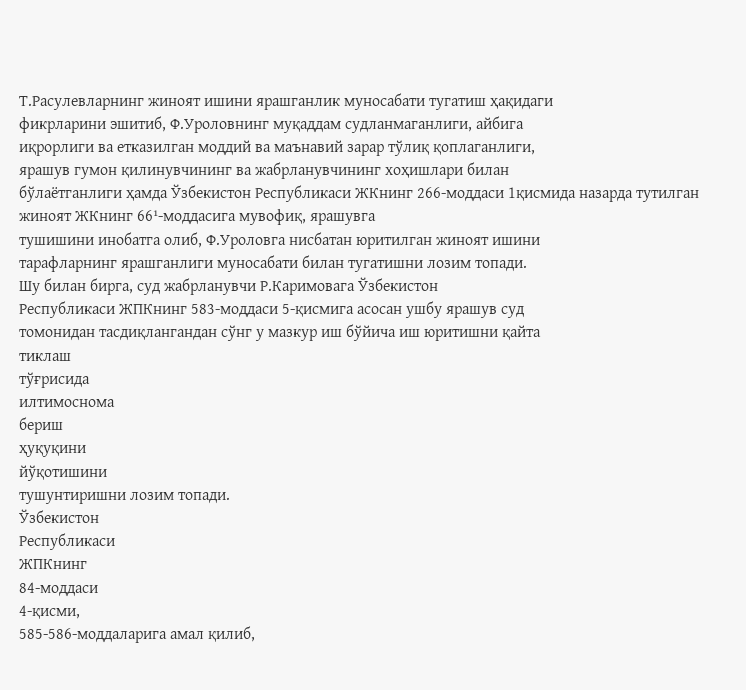Т.Расулевларнинг жиноят ишини ярашганлик муносабати тугатиш ҳақидаги
фикрларини эшитиб, Ф.Уроловнинг муқаддам судланмаганлиги, айбига
иқрорлиги ва етказилган моддий ва маънавий зарар тўлиқ қоплаганлиги,
ярашув гумон қилинувчининг ва жабрланувчининг хоҳишлари билан
бўлаётганлиги ҳамда Ўзбекистон Республикаси ЖКнинг 266-моддаси 1қисмида назарда тутилган жиноят ЖКнинг 66¹-моддасига мувофиқ, ярашувга
тушишини инобатга олиб, Ф.Уроловга нисбатан юритилган жиноят ишини
тарафларнинг ярашганлиги муносабати билан тугатишни лозим топади.
Шу билан бирга, суд жабрланувчи Р.Каримовага Ўзбекистон
Республикаси ЖПКнинг 583-моддаси 5-қисмига асосан ушбу ярашув суд
томонидан тасдиқлангандан сўнг у мазкур иш бўйича иш юритишни қайта
тиклаш
тўғрисида
илтимоснома
бериш
ҳуқуқини
йўқотишини
тушунтиришни лозим топади.
Ўзбекистон
Республикаси
ЖПКнинг
84-моддаси
4-қисми,
585-586-моддаларига амал қилиб,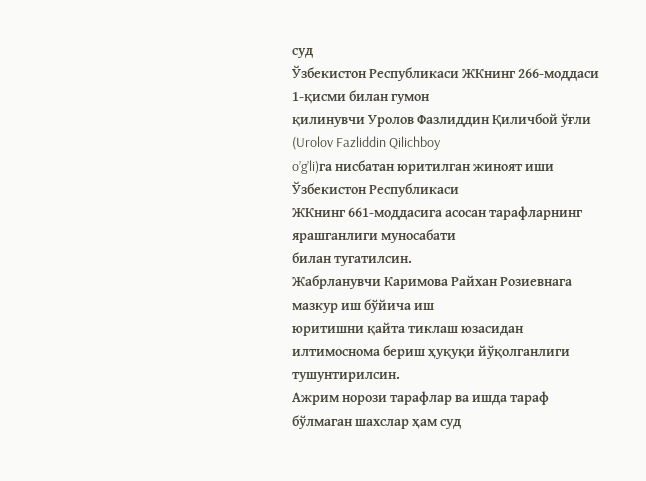суд
Ўзбекистон Республикаси ЖКнинг 266-моддаси 1-қисми билан гумон
қилинувчи Уролов Фазлиддин Қиличбой ўғли (Urolov Fazliddin Qilichboy
o’g’li)га нисбатан юритилган жиноят иши Ўзбекистон Республикаси
ЖКнинг 661-моддасига асосан тарафларнинг ярашганлиги муносабати
билан тугатилсин.
Жабрланувчи Каримова Райхан Розиевнага мазкур иш бўйича иш
юритишни қайта тиклаш юзасидан илтимоснома бериш ҳуқуқи йўқолганлиги
тушунтирилсин.
Ажрим норози тарафлар ва ишда тараф бўлмаган шахслар ҳам суд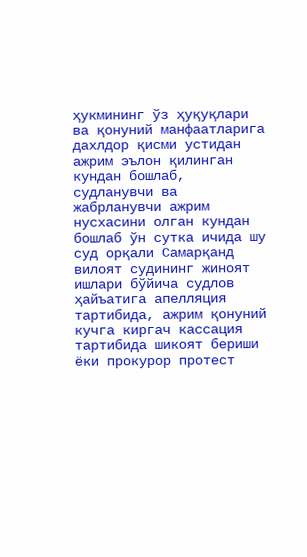ҳукмининг ўз ҳуқуқлари ва қонуний манфаатларига дахлдор қисми устидан
ажрим эълон қилинган кундан бошлаб, судланувчи ва жабрланувчи ажрим
нусхасини олган кундан бошлаб ўн сутка ичида шу суд орқали Самарқанд
вилоят судининг жиноят ишлари бўйича судлов ҳайъатига апелляция
тартибида, ажрим қонуний кучга киргач кассация тартибида шикоят бериши
ёки прокурор протест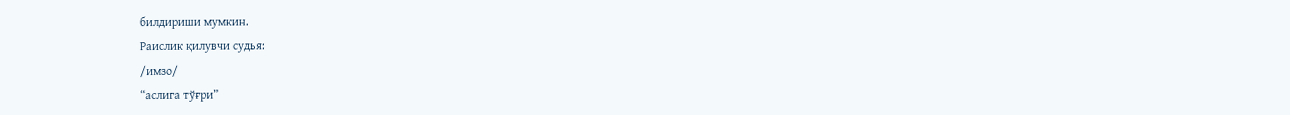билдириши мумкин.
Раислик қилувчи судья:
/имзо/
“аслига тўғри”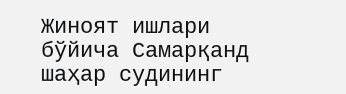Жиноят ишлари бўйича Самарқанд
шаҳар судининг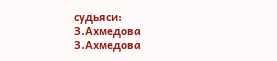судьяси:
З.Ахмедова
З.Ахмедова